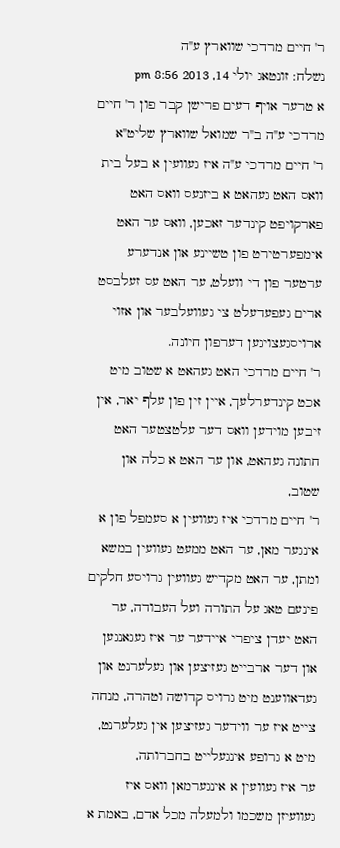ר' חיים מרדכי שווארץ ע"ה
נשלח: זונטאג יולי 14, 2013 8:56 pm
א טרער אויף דעים פרישן קבר פון ר' חיים מרדכי ע"ה ב"ר שמואל שווארץ שליט"א
ר' חיים מרדכי ע"ה איז געוועין א בעל בית וואס האט געהאט א ביזנעס וואס האט פארקויפט קינדער זאכען, וואס ער האט אימפערטירט פון טשיינע און אנדערע ערטער פון די וועלט, ער האט עס זעלבסט ארים געפעדעלט צי געוועלבער און אזוי ארויסגעצויגען דערפון חיונה.
ר' חיים מרדכי האט געהאט א שטוב מיט אכט קינדערלעך, איין זין פון עלף יאר, אין זיבען מוידען וואס דער עלטצטער האט חתונה געהאט, און ער האט א כלה און שטוב,
ר' חיים מרדכי איז געוועין א סעמפל פון א אינגער מאן, ער האט ממעט געוועין במשא ומתן, ער האט מקדיש געוועין גרויסע חלקים פינעם טאג על התורה ועל העבודה, ער האט יעדן ציפרי איידער ער איז געגאנגען און דער ארבייט געזיצען און געלערנט און געדאווענט מיט גרויס קדושה וטהרה, מנחה צייט איז ער ווידער געזיצען אין געלערנט, מיט א גרופע אינגעלייט בחברותה,
ער איז געוועין א אינגערמאן וואס איז געוועיזן משכמו ולמעלה מכל אדם, באמת א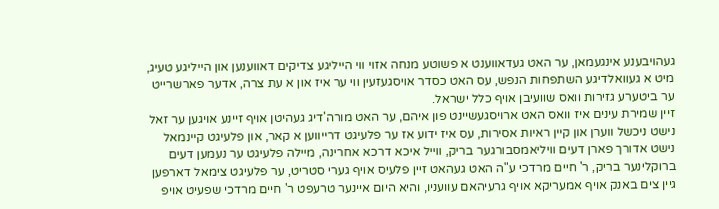געהויבענע אינגעמאן, ער האט געדאווענט א פשוטע מנחה אזוי ווי הייליגע צדיקים דאווענען און הייליגע טעיג, מיט א געוואלדיגע השתפחות הנפש, עס האט כסדר אויסגעזעין ווי ער איז און א עת צרה, אדער פארשרייט ער ביטערע גזירות וואס שוועיבן אויף כלל ישראל.
זיין שמירת עינים איז וואס האט ארויסגעשיינט פון איהם, ער האט מורה'דיג געהיטן אויף זיינע אויגען ער זאל נישט ניכשל ווערן און קיין ראיות אסירות, עס איז ידוע אז ער פלעיגט דרייווען א קאר, און פלעיגט קיינמאל נישט אדורך פארן דעים וויליאמסבורגער בריק, ווייל איכא דרכא אחרינה, מיילה פלעיגט ער נעמען דעים ברוקלינער בריק, ר' חיים מרדכי ע"ה האט געהאט זיין פלעיס אויף גערי סטריט, ער פלעיגט צימאל דארפען גיין צים באנק אויף אמעריקא אויף גרעיהאם עוועניו, והיא היום איינער טרעפט ר' חיים מרדכי שפעיט אויפ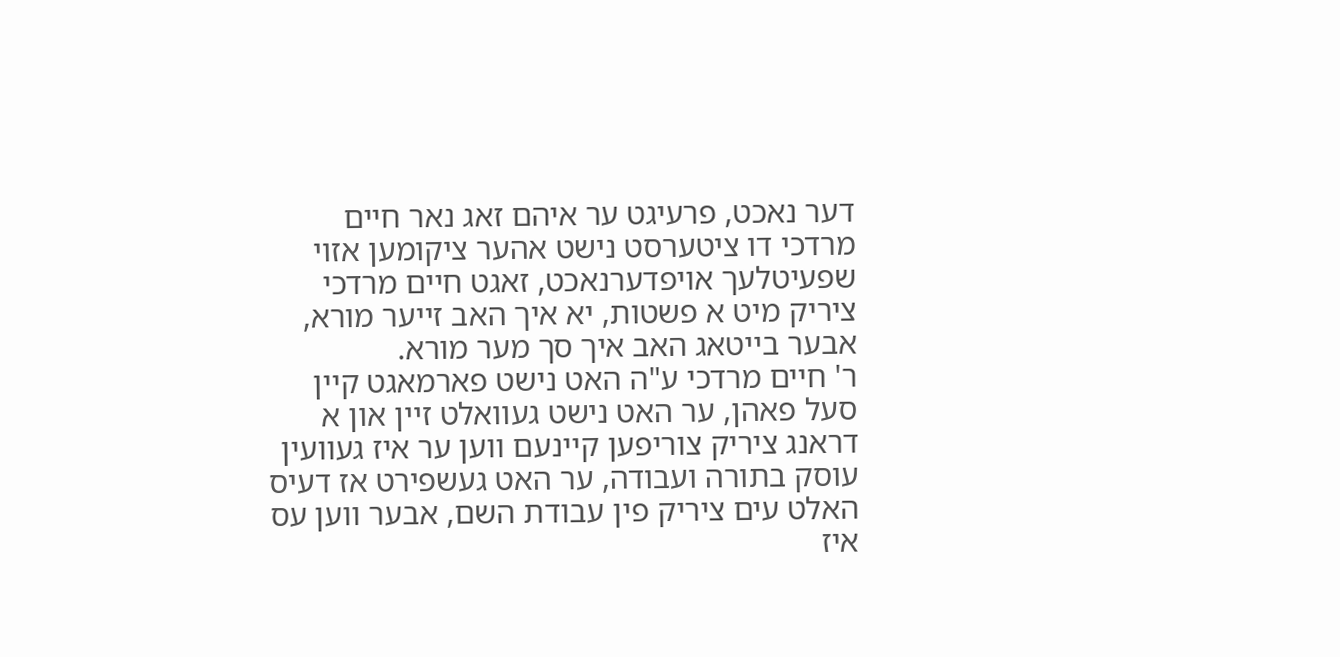דער נאכט, פרעיגט ער איהם זאג נאר חיים מרדכי דו ציטערסט נישט אהער ציקומען אזוי שפעיטלעך אויפדערנאכט, זאגט חיים מרדכי ציריק מיט א פשטות, יא איך האב זייער מורא, אבער בייטאג האב איך סך מער מורא.
ר' חיים מרדכי ע"ה האט נישט פארמאגט קיין סעל פאהן, ער האט נישט געוואלט זיין און א דראנג ציריק צוריפען קיינעם ווען ער איז געוועין עוסק בתורה ועבודה, ער האט געשפירט אז דעיס האלט עים ציריק פין עבודת השם, אבער ווען עס איז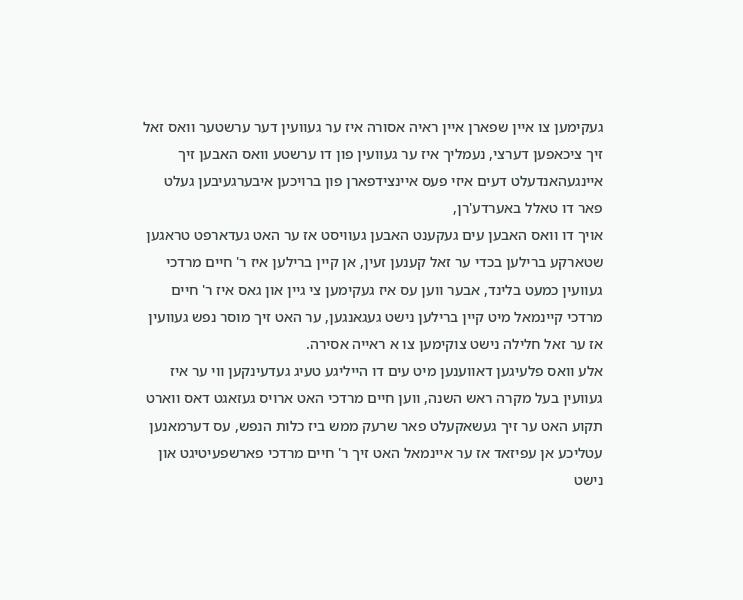געקימען צו איין שפארן איין ראיה אסורה איז ער געוועין דער ערשטער וואס זאל זיך ציכאפען דערצי, נעמליך איז ער געוועין פון דו ערשטע וואס האבען זיך איינגעהאנדעלט דעים איזי פעס איינצידפארן פון ברויכען איבערגעיבען געלט פאר דו טאלל באערדע'רן,
אויך דו וואס האבען עים געקענט האבען געוויסט אז ער האט געדארפט טראגען שטארקע ברילען בכדי ער זאל קענען זעין, אן קיין ברילען איז ר' חיים מרדכי געוועין כמעט בלינד, אבער ווען עס איז געקימען צי גיין און גאס איז ר' חיים מרדכי קיינמאל מיט קיין ברילען נישט געגאנגען, ער האט זיך מוסר נפש געוועין אז ער זאל חלילה נישט צוקימען צו א ראייה אסירה.
אלע וואס פלעיגען דאווענען מיט עים דו הייליגע טעיג געדעינקען ווי ער איז געוועין בעל מקרה ראש השנה, ווען חיים מרדכי האט ארויס געזאגט דאס ווארט תקוע האט ער זיך געשאקעלט פאר שרעק ממש ביז כלות הנפש, עס דערמאנען עטליכע אן עפיזאד אז ער איינמאל האט זיך ר' חיים מרדכי פארשפעיטיגט און נישט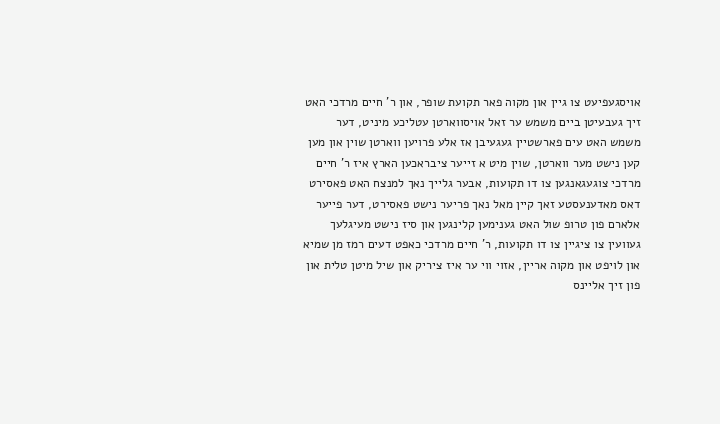אויסגעפיעט צו גיין און מקוה פאר תקועת שופר, און ר' חיים מרדכי האט זיך געבעיטן ביים משמש ער זאל אויסווארטן עטליכע מיניט, דער משמש האט עים פארשטיין געגעיבן אז אלע פרויען ווארטן שוין און מען קען נישט מער ווארטן, שוין מיט א זייער ציבראכען הארץ איז ר' חיים מרדכי צוגעגאנגען צו דו תקועות, אבער גלייך נאך למנצח האט פאסירט דאס מאדענעסטע זאך קיין מאל נאך פריער נישט פאסירט, דער פייער אלארם פון טרופ שול האט גענימען קלינגען און סיז נישט מעיגלעך געוועין צו ציגיין צו דו תקועות, ר' חיים מרדכי כאפט דעים רמז מן שמיא און לויפט און מקוה אריין, אזוי ווי ער איז ציריק און שיל מיטן טלית און פון זיך אליינס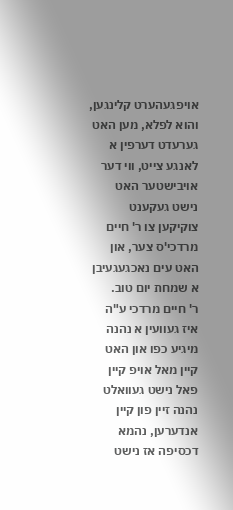אויפגעהערט קלינגען, והוא לפלא, מען האט גערעדט דערפין א לאנגע צייט, ווי דער אויבישטער האט נישט געקענט צוקיקען צו ר' חיים מרדכי'ס צער, און האט עים נאכגעגעיבן א שמחת יום טוב.
ר' חיים מרדכי ע"ה איז געוועין א נהנה מיגיע כפו און האט קיין מאל אויפ קיין פאל נישט געוואלט נהנה זיין פון קיין אנדערען, נהמא דכסיפה אז נישט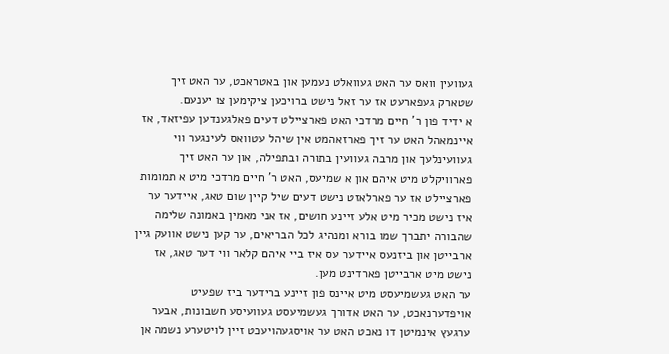געוועין וואס ער האט געוואלט נעמען און באטראכט, ער האט זיך שטארק געפארעט אז ער זאל נישט ברויכען ציקימען צו יענעם.
א ידיד פון ר' חיים מרדכי האט פארציילט דעים פאלגענדען עפיזאד, אז איינמאהל האט ער זיך פארזאהמט אין שיהל עטוואס לעינגער ווי געוועינלעך און מרבה געוועין בתורה ובתפילה, און ער האט זיך פארוויקלט מיט איהם און א שמיעס, האט ר' חיים מרדכי מיט א תמומות פארציילט אז ער פארלאזט נישט דעים שיל קיין שום טאג, איידער ער איז נישט מכיר מיט אלע זיינע חושים, אז אני מאמין באמונה שלימה שהבורה יתברך שמו בורא ומנהיג לכל הבריאים, ער קען נישט אוועק גיין ארבייטן און ביזנעס איידער עס איז ביי איהם קלאר ווי דער טאג, אז נישט מיט ארבייטן פארדינט מען.
ער האט געשמיעסט מיט איינס פון זיינע ברידער ביז שפעיט אויפדערנאכט, ער האט אדורך געשמיעסט געוועיסע חשבונות, אבער ערגעץ אינמיטן דו נאכט האט ער אויסגעהויעכט זיין לויטערע נשמה אן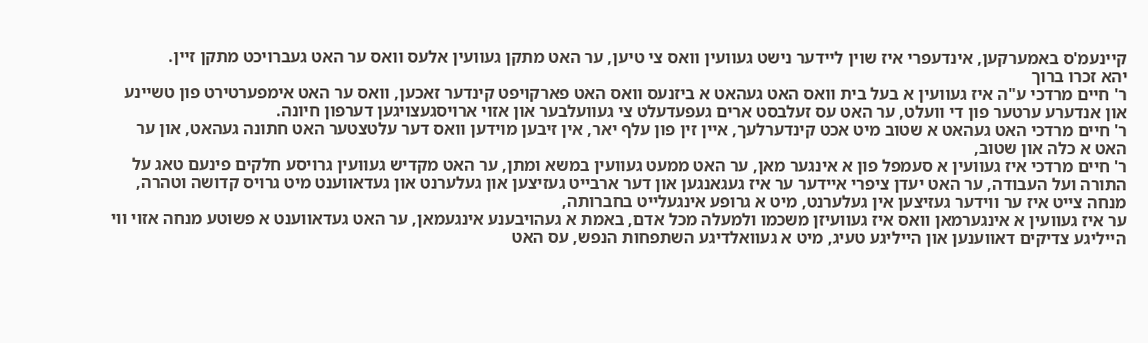קיינעמ'ס באמערקען, אינדעפרי איז שוין ליידער נישט געוועין וואס צי טיען, ער האט מתקן געוועין אלעס וואס ער האט געברויכט מתקן זיין.
יהא זכרו ברוך
ר' חיים מרדכי ע"ה איז געוועין א בעל בית וואס האט געהאט א ביזנעס וואס האט פארקויפט קינדער זאכען, וואס ער האט אימפערטירט פון טשיינע און אנדערע ערטער פון די וועלט, ער האט עס זעלבסט ארים געפעדעלט צי געוועלבער און אזוי ארויסגעצויגען דערפון חיונה.
ר' חיים מרדכי האט געהאט א שטוב מיט אכט קינדערלעך, איין זין פון עלף יאר, אין זיבען מוידען וואס דער עלטצטער האט חתונה געהאט, און ער האט א כלה און שטוב,
ר' חיים מרדכי איז געוועין א סעמפל פון א אינגער מאן, ער האט ממעט געוועין במשא ומתן, ער האט מקדיש געוועין גרויסע חלקים פינעם טאג על התורה ועל העבודה, ער האט יעדן ציפרי איידער ער איז געגאנגען און דער ארבייט געזיצען און געלערנט און געדאווענט מיט גרויס קדושה וטהרה, מנחה צייט איז ער ווידער געזיצען אין געלערנט, מיט א גרופע אינגעלייט בחברותה,
ער איז געוועין א אינגערמאן וואס איז געוועיזן משכמו ולמעלה מכל אדם, באמת א געהויבענע אינגעמאן, ער האט געדאווענט א פשוטע מנחה אזוי ווי הייליגע צדיקים דאווענען און הייליגע טעיג, מיט א געוואלדיגע השתפחות הנפש, עס האט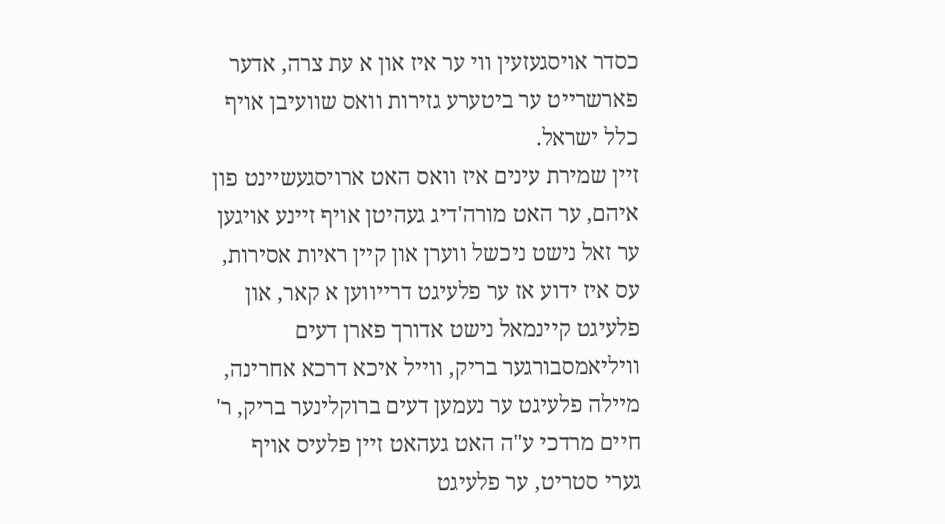כסדר אויסגעזעין ווי ער איז און א עת צרה, אדער פארשרייט ער ביטערע גזירות וואס שוועיבן אויף כלל ישראל.
זיין שמירת עינים איז וואס האט ארויסגעשיינט פון איהם, ער האט מורה'דיג געהיטן אויף זיינע אויגען ער זאל נישט ניכשל ווערן און קיין ראיות אסירות, עס איז ידוע אז ער פלעיגט דרייווען א קאר, און פלעיגט קיינמאל נישט אדורך פארן דעים וויליאמסבורגער בריק, ווייל איכא דרכא אחרינה, מיילה פלעיגט ער נעמען דעים ברוקלינער בריק, ר' חיים מרדכי ע"ה האט געהאט זיין פלעיס אויף גערי סטריט, ער פלעיגט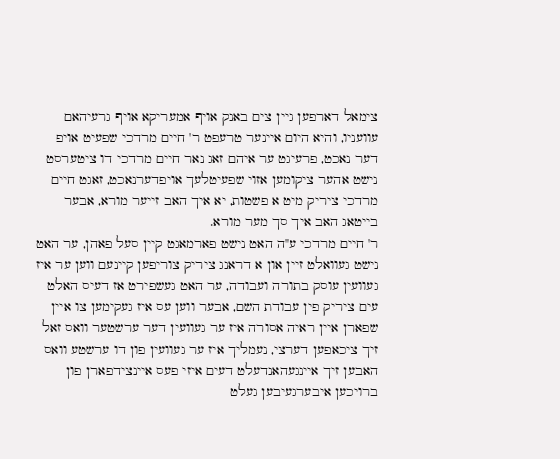צימאל דארפען גיין צים באנק אויף אמעריקא אויף גרעיהאם עוועניו, והיא היום איינער טרעפט ר' חיים מרדכי שפעיט אויפ דער נאכט, פרעיגט ער איהם זאג נאר חיים מרדכי דו ציטערסט נישט אהער ציקומען אזוי שפעיטלעך אויפדערנאכט, זאגט חיים מרדכי ציריק מיט א פשטות, יא איך האב זייער מורא, אבער בייטאג האב איך סך מער מורא.
ר' חיים מרדכי ע"ה האט נישט פארמאגט קיין סעל פאהן, ער האט נישט געוואלט זיין און א דראנג ציריק צוריפען קיינעם ווען ער איז געוועין עוסק בתורה ועבודה, ער האט געשפירט אז דעיס האלט עים ציריק פין עבודת השם, אבער ווען עס איז געקימען צו איין שפארן איין ראיה אסורה איז ער געוועין דער ערשטער וואס זאל זיך ציכאפען דערצי, נעמליך איז ער געוועין פון דו ערשטע וואס האבען זיך איינגעהאנדעלט דעים איזי פעס איינצידפארן פון ברויכען איבערגעיבען געלט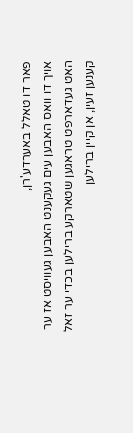פאר דו טאלל באערדע'רן,
אויך דו וואס האבען עים געקענט האבען געוויסט אז ער האט געדארפט טראגען שטארקע ברילען בכדי ער זאל קענען זעין, אן קיין ברילען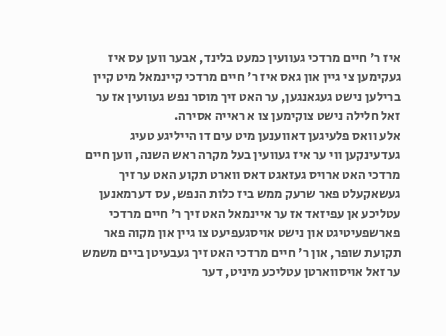איז ר' חיים מרדכי געוועין כמעט בלינד, אבער ווען עס איז געקימען צי גיין און גאס איז ר' חיים מרדכי קיינמאל מיט קיין ברילען נישט געגאנגען, ער האט זיך מוסר נפש געוועין אז ער זאל חלילה נישט צוקימען צו א ראייה אסירה.
אלע וואס פלעיגען דאווענען מיט עים דו הייליגע טעיג געדעינקען ווי ער איז געוועין בעל מקרה ראש השנה, ווען חיים מרדכי האט ארויס געזאגט דאס ווארט תקוע האט ער זיך געשאקעלט פאר שרעק ממש ביז כלות הנפש, עס דערמאנען עטליכע אן עפיזאד אז ער איינמאל האט זיך ר' חיים מרדכי פארשפעיטיגט און נישט אויסגעפיעט צו גיין און מקוה פאר תקועת שופר, און ר' חיים מרדכי האט זיך געבעיטן ביים משמש ער זאל אויסווארטן עטליכע מיניט, דער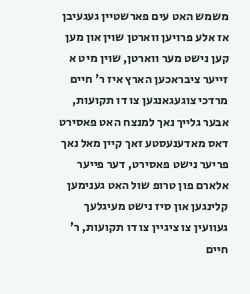משמש האט עים פארשטיין געגעיבן אז אלע פרויען ווארטן שוין און מען קען נישט מער ווארטן, שוין מיט א זייער ציבראכען הארץ איז ר' חיים מרדכי צוגעגאנגען צו דו תקועות, אבער גלייך נאך למנצח האט פאסירט דאס מאדענעסטע זאך קיין מאל נאך פריער נישט פאסירט, דער פייער אלארם פון טרופ שול האט גענימען קלינגען און סיז נישט מעיגלעך געוועין צו ציגיין צו דו תקועות, ר' חיים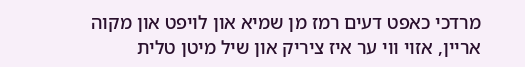מרדכי כאפט דעים רמז מן שמיא און לויפט און מקוה אריין, אזוי ווי ער איז ציריק און שיל מיטן טלית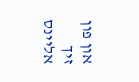און פון זיך אליינס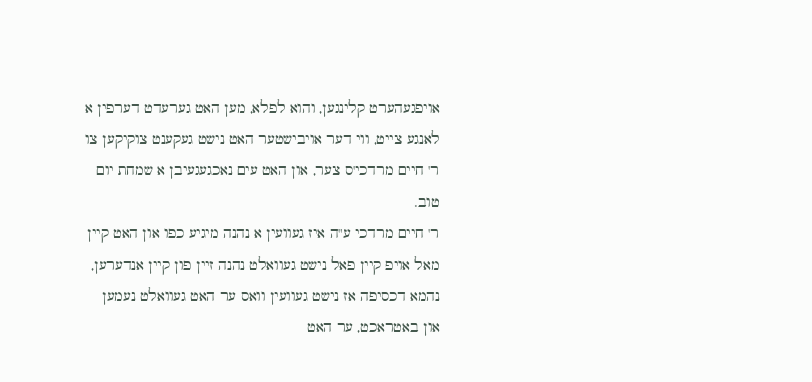אויפגעהערט קלינגען, והוא לפלא, מען האט גערעדט דערפין א לאנגע צייט, ווי דער אויבישטער האט נישט געקענט צוקיקען צו ר' חיים מרדכי'ס צער, און האט עים נאכגעגעיבן א שמחת יום טוב.
ר' חיים מרדכי ע"ה איז געוועין א נהנה מיגיע כפו און האט קיין מאל אויפ קיין פאל נישט געוואלט נהנה זיין פון קיין אנדערען, נהמא דכסיפה אז נישט געוועין וואס ער האט געוואלט נעמען און באטראכט, ער האט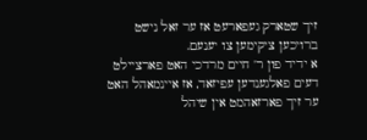זיך שטארק געפארעט אז ער זאל נישט ברויכען ציקימען צו יענעם.
א ידיד פון ר' חיים מרדכי האט פארציילט דעים פאלגענדען עפיזאד, אז איינמאהל האט ער זיך פארזאהמט אין שיהל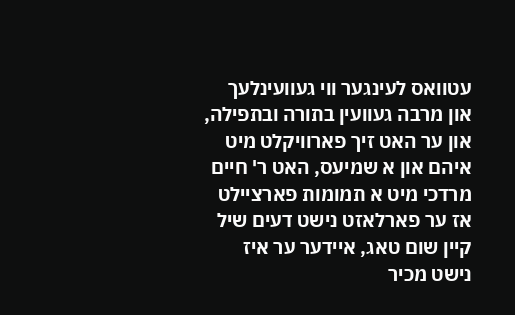עטוואס לעינגער ווי געוועינלעך און מרבה געוועין בתורה ובתפילה, און ער האט זיך פארוויקלט מיט איהם און א שמיעס, האט ר' חיים מרדכי מיט א תמומות פארציילט אז ער פארלאזט נישט דעים שיל קיין שום טאג, איידער ער איז נישט מכיר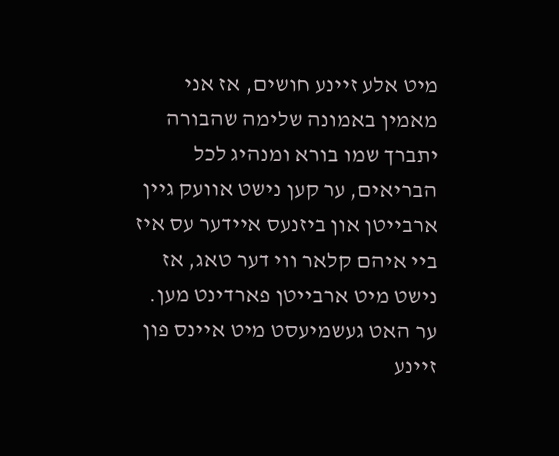מיט אלע זיינע חושים, אז אני מאמין באמונה שלימה שהבורה יתברך שמו בורא ומנהיג לכל הבריאים, ער קען נישט אוועק גיין ארבייטן און ביזנעס איידער עס איז ביי איהם קלאר ווי דער טאג, אז נישט מיט ארבייטן פארדינט מען.
ער האט געשמיעסט מיט איינס פון זיינע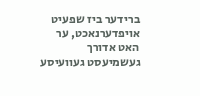ברידער ביז שפעיט אויפדערנאכט, ער האט אדורך געשמיעסט געוועיסע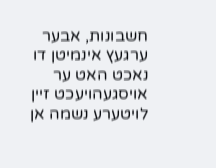חשבונות, אבער ערגעץ אינמיטן דו נאכט האט ער אויסגעהויעכט זיין לויטערע נשמה אן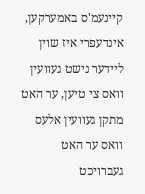קיינעמ'ס באמערקען, אינדעפרי איז שוין ליידער נישט געוועין וואס צי טיען, ער האט מתקן געוועין אלעס וואס ער האט געברויכט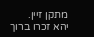מתקן זיין.
יהא זכרו ברוך